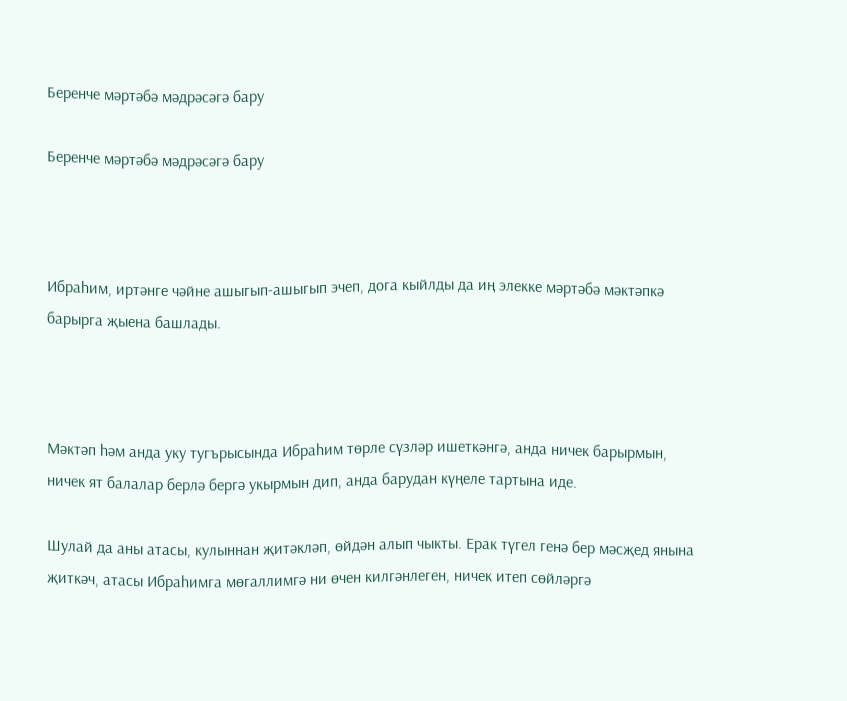Беренче мәртәбә мәдрәсәгә бару

Беренче мәртәбә мәдрәсәгә бару



Ибраһим, иртәнге чәйне ашыгып-ашыгып эчеп, дога кыйлды да иң элекке мәртәбә мәктәпкә барырга җыена башлады.



Мәктәп һәм анда уку тугърысында Ибраһим төрле сүзләр ишеткәнгә, анда ничек барырмын, ничек ят балалар берлә бергә укырмын дип, анда барудан күңеле тартына иде.

Шулай да аны атасы, кулыннан җитәкләп, өйдән алып чыкты. Ерак түгел генә бер мәсҗед янына җиткәч, атасы Ибраһимга мөгаллимгә ни өчен килгәнлеген, ничек итеп сөйләргә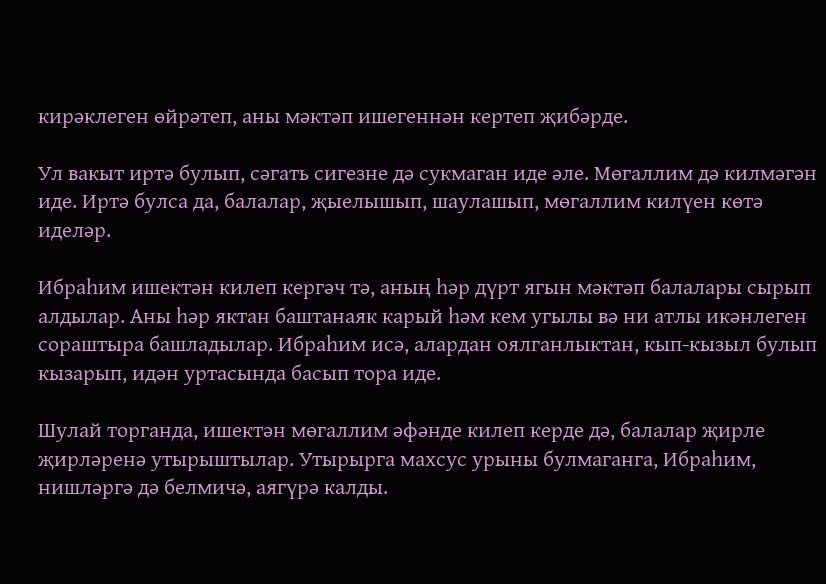кирәклеген өйрәтеп, аны мәктәп ишегеннән кертеп җибәрде.

Ул вакыт иртә булып, сәгать сигезне дә сукмаган иде әле. Мөгаллим дә килмәгән иде. Иртә булса да, балалар, җыелышып, шаулашып, мөгаллим килүен көтә иделәр.

Ибраһим ишектән килеп кергәч тә, аның һәр дүрт ягын мәктәп балалары сырып алдылар. Аны һәр яктан баштанаяк карый һәм кем угылы вә ни атлы икәнлеген сораштыра башладылар. Ибраһим исә, алардан оялганлыктан, кып-кызыл булып кызарып, идән уртасында басып тора иде.

Шулай торганда, ишектән мөгаллим әфәнде килеп керде дә, балалар җирле җирләренә утырыштылар. Утырырга махсус урыны булмаганга, Ибраһим, нишләргә дә белмичә, аягүрә калды.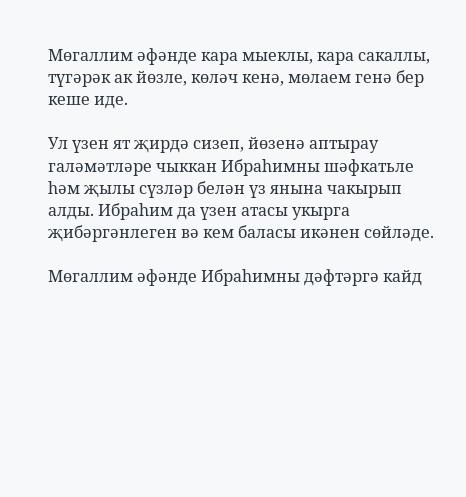Мөгаллим әфәнде кара мыеклы, кара сакаллы, түгәрәк ак йөзле, көләч кенә, мөлаем генә бер кеше иде.

Ул үзен ят җирдә сизеп, йөзенә аптырау галәмәтләре чыккан Ибраһимны шәфкатьле һәм җылы сүзләр белән үз янына чакырып алды. Ибраһим да үзен атасы укырга җибәргәнлеген вә кем баласы икәнен сөйләде.

Мөгаллим әфәнде Ибраһимны дәфтәргә кайд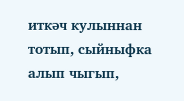иткәч кулыннан тотып, сыйныфка алып чыгып,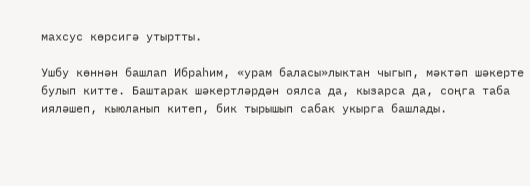махсус көрсигә утыртты.

Ушбу көннән башлап Ибраһим, «урам баласы»лыктан чыгып, мәктәп шәкерте булып китте. Баштарак шәкертләрдән оялса да, кызарса да, соңга таба ияләшеп, кыюланып китеп, бик тырышып сабак укырга башлады.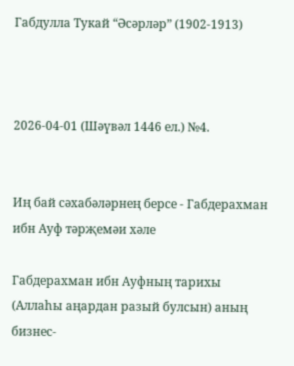Габдулла Тукай “Әсәрләр” (1902-1913)



2026-04-01 (Шәүвәл 1446 ел.) №4.


Иң бай сәхабәләрнең берсе - Габдерахман ибн Ауф тәрҗемәи хәле

Габдерахман ибн Ауфның тарихы (Аллаһы аңардан разый булсын) аның бизнес-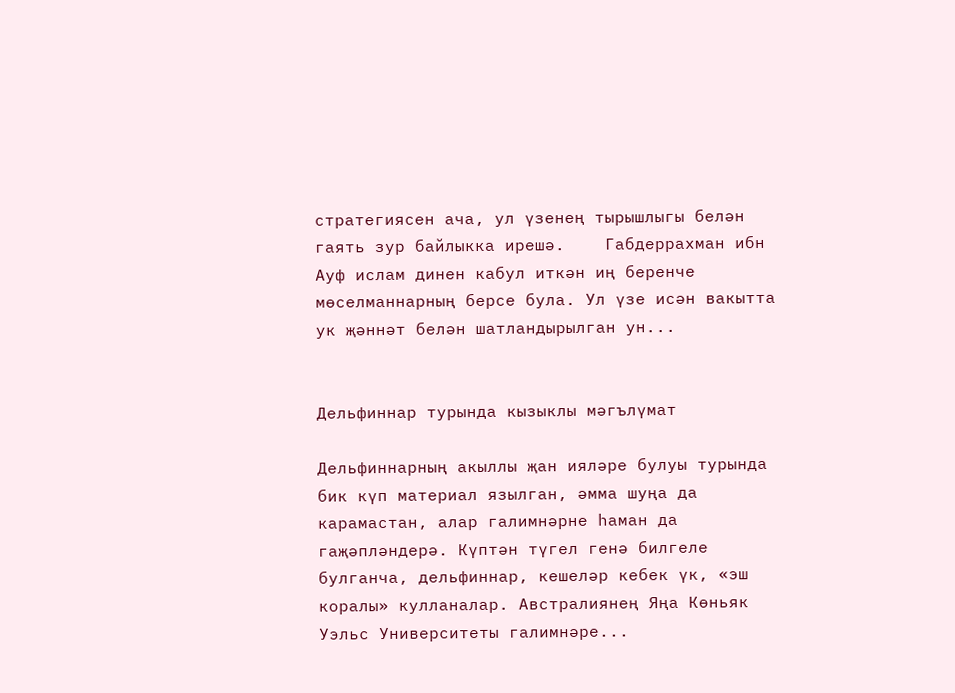стратегиясен ача, ул үзенең тырышлыгы белән гаять зур байлыкка ирешә.    Габдеррахман ибн Ауф ислам динен кабул иткән иң беренче мөселманнарның берсе була. Ул үзе исән вакытта ук җәннәт белән шатландырылган ун...


Дельфиннар турында кызыклы мәгълүмат

Дельфиннарның акыллы җан ияләре булуы турында бик күп материал язылган, әмма шуңа да карамастан, алар галимнәрне һаман да гаҗәпләндерә. Күптән түгел генә билгеле булганча, дельфиннар, кешеләр кебек үк, «эш коралы» кулланалар. Австралиянең Яңа Көньяк Уэльс Университеты галимнәре...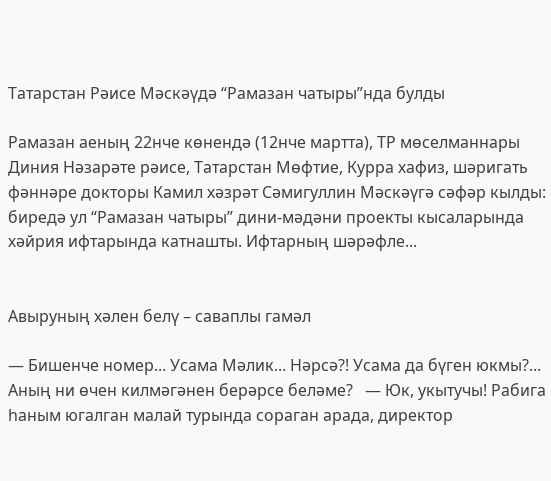Татарстан Рәисе Мәскәүдә “Рамазан чатыры”нда булды

Рамазан аеның 22нче көнендә (12нче мартта), ТР мөселманнары Диния Нәзарәте рәисе, Татарстан Мөфтие, Курра хафиз, шәригать фәннәре докторы Камил хәзрәт Сәмигуллин Мәскәүгә сәфәр кылды: биредә ул “Рамазан чатыры” дини-мәдәни проекты кысаларында хәйрия ифтарында катнашты. Ифтарның шәрәфле...


Авыруның хәлен белү – саваплы гамәл

— Бишенче номер... Усама Мәлик... Нәрсә?! Усама да бүген юкмы?... Аның ни өчен килмәгәнен берәрсе беләме?   — Юк, укытучы! Рабига һаным югалган малай турында сораган арада, директор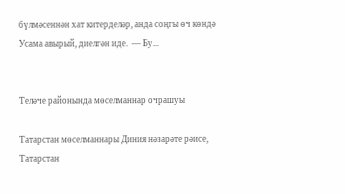бүлмәсеннән хат китерделәр, анда соңгы өч көндә Усама авырый, диелгән иде.  — Бу...


Теләче районында мөселманнар очрашуы

Татарстан мөселманнары Диния нәзарәте рәисе, Татарстан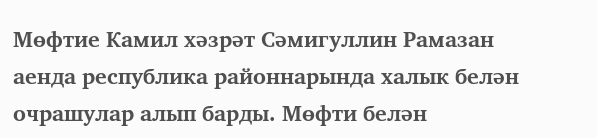Мөфтие Камил хәзрәт Сәмигуллин Рамазан аенда республика районнарында халык белән очрашулар алып барды. Мөфти белән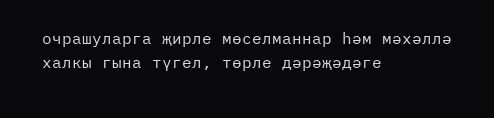очрашуларга җирле мөселманнар һәм мәхәллә халкы гына түгел, төрле дәрәҗәдәге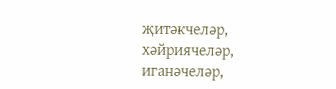җитәкчеләр, хәйриячеләр, иганәчеләр,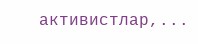активистлар,...